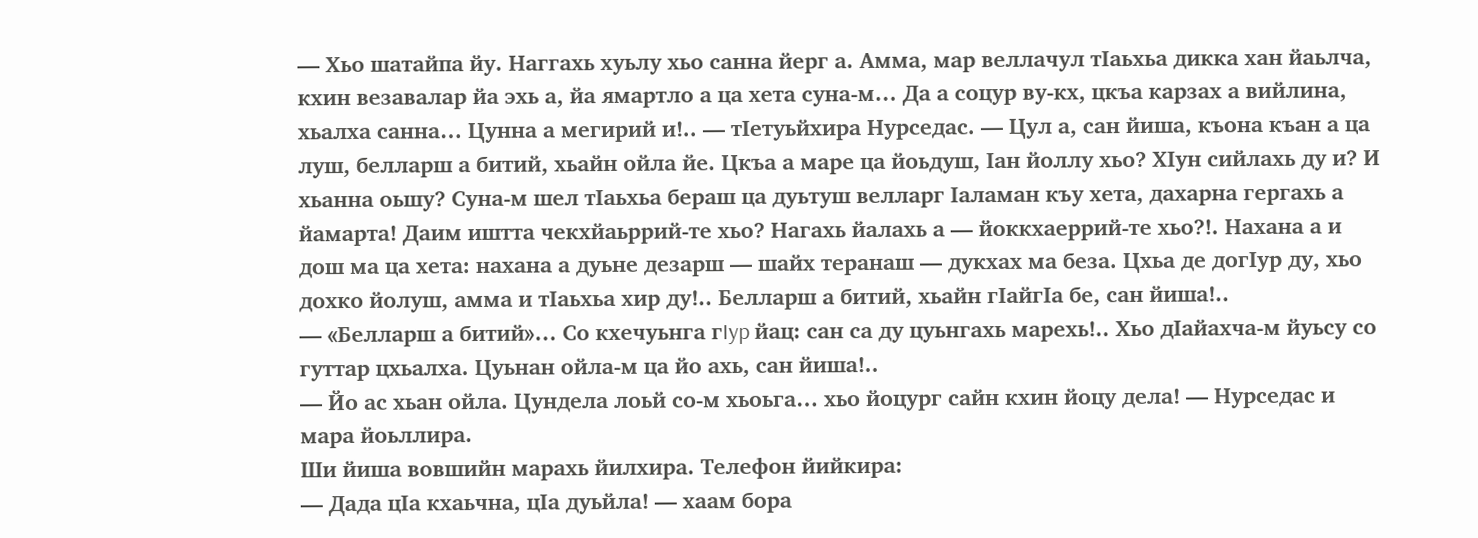— Хьо шатайпа йу. Наггахь хуьлу хьо санна йерг а. Амма, мар веллачул тIаьхьа дикка хан йаьлча, кхин везавалар йа эхь а, йа ямартло а ца хета суна-м… Да а соцур ву-кх, цкъа карзах а вийлина, хьалха санна… Цунна а мегирий и!.. — тIетуьйхира Нурседас. — Цул а, сан йиша, къона къан а ца луш, белларш а битий, хьайн ойла йе. Цкъа а маре ца йоьдуш, Iан йоллу хьо? ХIун сийлахь ду и? И хьанна оьшу? Суна-м шел тIаьхьа бераш ца дуьтуш велларг Iаламан къу хета, дахарна гергахь а йамарта! Даим иштта чекхйаьррий-те хьо? Нагахь йалахь а — йоккхаеррий-те хьо?!. Нахана а и дош ма ца хета: нахана а дуьне дезарш — шайх теранаш — дукхах ма беза. Цхьа де догIур ду, хьо дохко йолуш, амма и тIаьхьа хир ду!.. Белларш а битий, хьайн гIайгIa бе, сан йиша!..
— «Белларш а битий»… Со кхечуьнга гIyp йац: сан са ду цуьнгахь марехь!.. Хьо дIайахча-м йуьсу со гуттар цхьалха. Цуьнан ойла-м ца йо ахь, сан йиша!..
— Йо ас хьан ойла. Цундела лоьй со-м хьоьга… хьо йоцург сайн кхин йоцу дела! — Нурседас и мара йоьллира.
Ши йиша вовшийн марахь йилхира. Телефон йийкира:
— Дада цIа кхаьчна, цIа дуьйла! — хаам бора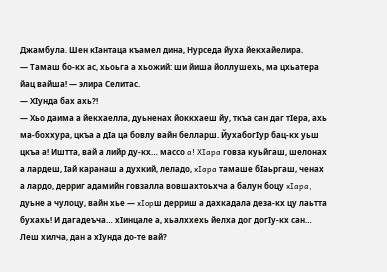Джамбула. Шен кIантаца къамел дина, Нурседа йуха йекхайелира.
— Тамаш бо-кх ас, хьоьга а хьожий: ши йиша йоллушехь, ма цхьатера йац вайша! — элира Селитас.
— ХIунда бах ахь?!
— Хьо даима а йекхаелла, дуьненах йоккхаеш йу, ткъа сан даг тIера, ахь ма-боххура, цкъа а дIа ца бовлу вайн белларш. ЙухабогIур бац-кх уьш цкъа а! Иштта, вай а лийр ду-кх… массо a! XIapa говза куьйгаш, шелонах а лардеш, Iай каранаш а духкий, леладо, xIapa тамаше бIаьргаш, ченах а лардо, дерриг адамийн говзалла вовшахтоьхча а балун боцу xIapa, дуьне а чулоцу, вайн хье — xIopш дерриш а дахкадала деза-кх цу лаьтта бухахь! И дагадеъча… хIинцале а, хьалххехь йелха дог догIу-кх сан… Леш хилча, дан а хIунда до-те вай?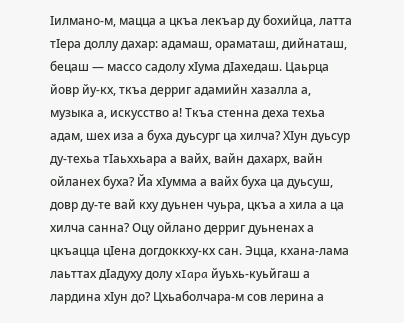Iилмано-м, мацца а цкъа лекъар ду бохийца, латта тIера доллу дахар: адамаш, ораматаш, дийнаташ, бецаш — массо садолу хIума дIахедаш. Цаьрца йовр йу-кх, ткъа дерриг адамийн хазалла а, музыка а, искусство а! Ткъа стенна деха техьа адам, шех иза а буха дуьсург ца хилча? ХIун дуьсур ду-техьа тIаьххьара а вайх, вайн дахарх, вайн ойланех буха? Йа хIумма а вайх буха ца дуьсуш, довр ду-те вай кху дуьнен чуьра, цкъа а хила а ца хилча санна? Оцу ойлано дерриг дуьненах а цкъацца цIена догдоккху-кх сан. Эцца, кхана-лама лаьттах дIадуху долу xIapa йуьхь-куьйгаш а лардина хIун до? Цхьаболчара-м сов лерина а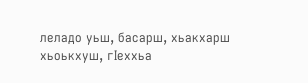леладо уьш, басарш, хьакхарш хьоькхуш, гIеххьа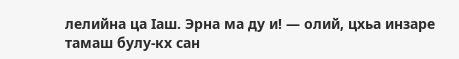лелийна ца Iаш. Эрна ма ду и! — олий, цхьа инзаре тамаш булу-кх сан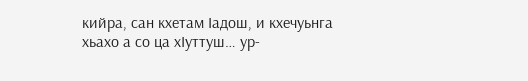кийра, сан кхетам Iадош, и кхечуьнга хьахо а со ца хIуттуш… ур-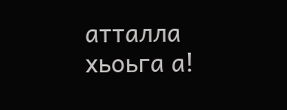атталла хьоьга а!